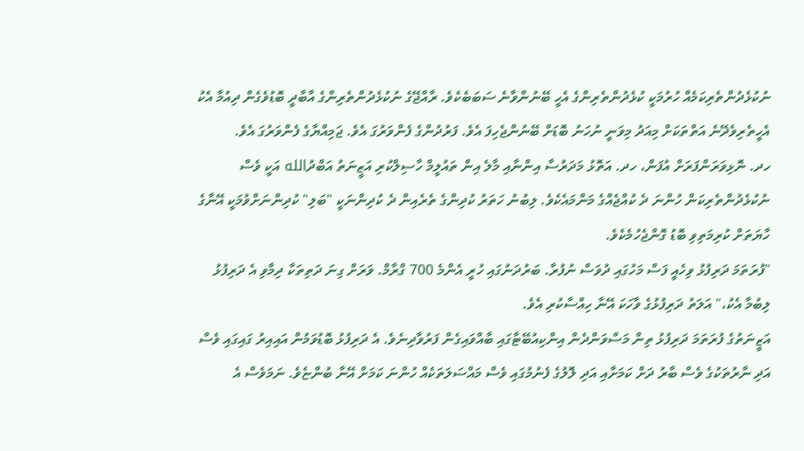ނުކުޅެދުންތެރިކަމެއް ހުރުމަކީ ކުޅެދުންތެރިންގެ އެހީ ބޭނުންވާނެ ސަބަބެކެވެ. ރާއްޖޭގެ ނުކުޅެދުންތެރިންގެ އާބާދީ ބޮޑުވެގެން ދިއުމާ އެކު އެހީތެރިވެދޭނެ އަތްތަކަށް މިއަދު މިވަނީ ނުހަނު ބޮޑަށް ބޭނުންޖެހިފަ އެވެ. ފަރުދުންގެ ފެންވަރުގަ އެވެ. ޖަމިއްޔާގެ ފެންވަރުގަ އެވެ.
ހދ. ނޮޅިވަރަންފަރަށް އުފަން، ހދ. އަތޮޅު މަދަރުސާ އިންނާއި މާލެ އިން ތައުލީމް ހާސިލްކުރި އަޒީނަތު އަބްދުالله އަކީ ވެސް ނުކުޅެދުންތެރިކަން ހުންނަ ދެ ކުއްޖެއްގެ މަންމައެކެވެ. ލިބުނު ހަތަރު ކުދިންގެ ތެރެއިން ދެ ކުދިންނަކީ "ބަލި" ކުދިންނަށްވުމަކީ އޭނާގެ ހާޔަތަށް ކުރިމަތިވި ބޮޑު ގޮންޖެހުމެކެވެ.
"ފުރަތަމަ ދަރިފުޅު ވިހެއީ ފަސް މަހުގައި ދުވަސް ނުފުރާ. ބަރުދަނުގައި ހުރީ އެންމެ 700 ގްރާމް. ވަރަށް ގިނަ ދަތިތަކާ ދިމާވި އެ ދަރިފުޅު ލިބުމާ އެކު،" އަލަތު ދަރިފުޅުގެ ވާހަކަ އޭނާ ހިއްސާކުރި އެވެ.
އަޒީނަތުގެ ފުރަތަމަ ދަރިފުޅު ތިން މަސްވަންދެން އިންކިއުބޭޓާގައި ބާއްވައިގެން ފަރުވާދިނެވެ. އެ ދަރިފުޅު ބޮޑުވަމުން އައިއިރު ގައިގައި ވެސް އަދި ނާރުތަކުގެ ވެސް ބާރު ދަށް ކަމަށާއި އަދި ލޮލުގެ ފެނުމުގައި ވެސް މައްސަލަތަކެއް ހުންނަ ކަމަށް އޭނާ ބުންޏެވެ. ނަމަވެސް އެ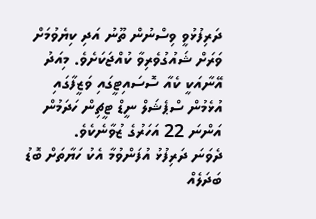ދަރިފުޅުވީ ވިސްނުން ތޫނު އަދި ކިޔެވުމަށް ވަރަށް ޝައުގުވެރިވާ ކުއްޖަކަށެވެ. މިއަދު އޭނާއަކީ ކެއާ ސޮސައިޓީގައި ވަޒީފާގައި އުޅެމުން ސްޕެޝަލް ނީޑް ޓީޗިން ހަދަމުން އަންނަ 22 އަހަރުގެ ޒުވާނެކެވެ.
ދެވަނަ ދަރިފުޅު އުފަންވުމާ އެކު ހަޔާތަށް ބޮޑު ބަދަލެއް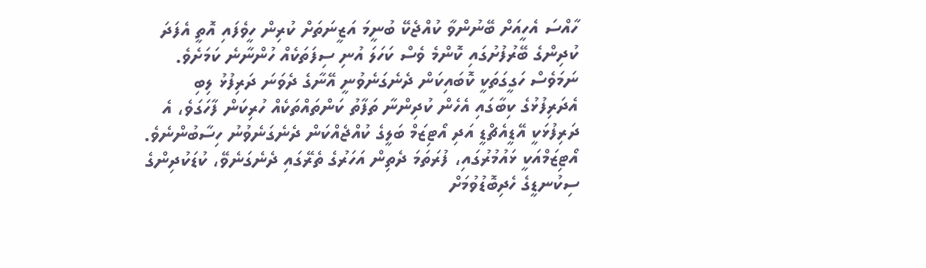ހާއްސަ އެހީއަށް ބޭނުންވާ ކުއްޖެކޭ ބުނީމަ އަޒީނަތަށް ކުރިން ހީވެފައި އޮތީ އެފަދަ ކުދިންގެ ބޭރުފުށުގައި ކޮންމެ ވެސް ކަހަލަ އުނި ސިފަތަކެއް ހުންނާނެ ކަމަށެވެ. ނަމަވެސް ހަގީގަތަކީ ކޮބައިކަން ދެނެގަނެވުނީ އޭނާގެ ދެވަނަ ދަރިފުޅު ލިބި އެދަރިފުޅުގެ ކިބާގައި އެހެން ކުދިންނާ ތަފާތު ކަންތައްތަކެއް ހުރިކަން ފާހަގަވެ، އެ ދަރިފުޅަކީ އޭޑީއެޗްޑީ އަދި އޯޓިޒަމް ބަލީގެ ކުއްޖެއްކަން ދެނެގަނެވުނު ހިސާބުންނެވެ.
އޯޓިޒަމްއަކީ ޅައުމުރުގައި، ފުރަތަމަ ދެތިން އަހަރުގެ ތެރޭގައި ދެނެގަނެވޭ، ކުޑަކުދިންގެ ސިކުނޑީގެ ހެދިބޮޑުވުމަށް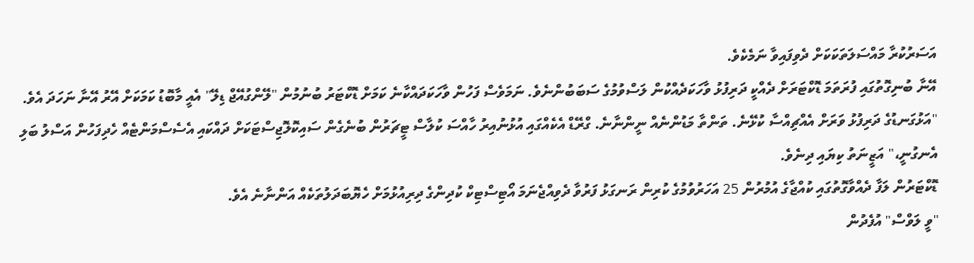އަސަރުކުރާ މައްސަލަތަކަކަށް ދެވިފައިވާ ނަމެކެވެ.
އޭނާ ބުނިގޮތުގައި ފުރަތަމަ ޑޮކްޓަރަށް ދެއްކީ ދަރިފުޅު ވާހަކަދެއްކުން ލަސްވުމުގެ ސަބަބުންނެވެ. ނަމަވެސް ފަހުން ވާހަކަދައްކާނެ ކަމަށް ޑޮކްޓަރު ބުނުމުން "ލޭންގުއޭޖް ޑިލޭ" އެއީ މާބޮޑު ކަމަކަށް އޭރު އޭނާ ނަހަދަ އެވެ.
"އަޅުގަނޑުގެ ދަރިފުޅު ވަރަށް އެއްޗިއްސާ ކުޅޭނެ. ތަންތާ މަޑުންނެއް ނީންނާނެ. ގްރޭޑް އެކެއްގައި އުޅުނުއިރު ހާއްސަ ކުލާސް ޓީޗަރުން ބުނެގެން ސައިކޮލޮޖިސްޓަކަށް ދައްކައި އެސެސްމަންޓެއް ހެދިފަހުން އަސްލު ބަލި އެނގުނީ،" އަޒީނަތު ކިޔައި ދިނެވެ.
ޑޮކްޓަރުން ލަފާ ދެއްވާގޮތުގައި ކުއްޖާގެ އުމުރުން 25 އަހަރުވުމުގެ ކުރިން ރަނގަޅު ފަރުވާ ދެވިއްޖެނަމަ އޯޓިސްޓިކް ކުދިންގެ ދިރިއުޅުމަށް ހެޔޮބަދަލުތަކެއް އަންނާނެ އެވެ.
"ވީ ލަވްސް" އުފެދުން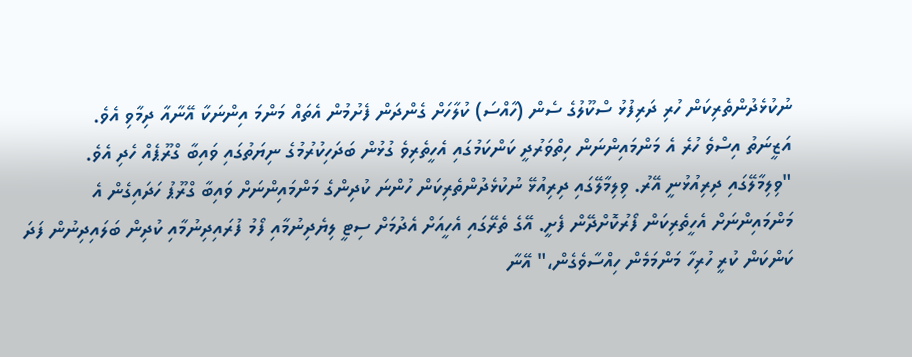ނުކުޅެދުންތެރިކަން ހުރި ދަރިފުޅު ސްކޫލުގެ ސެން (ހާއްސަ) ކުލާހަށް ގެންދަން ފެށުމުން އެތައް މަންމަ އިންނަކާ އޭނާއާ ދިމާވި އެވެ.
އަޒީނަތު އިސްވެ ހުރެ އެ މަންމައިންނަން ހިތްވަރުދީ ކަންކަމުގައި އެހީތެރިވެ ގުޅުން ބަދަހިކުރުމުގެ ނިޔަތުގައި ވައިބާ ގްރޫޕެއް ހެދި އެވެ.
"ވިލިމާލޭގައި ދިރިއުޅުނީ އޭރު. ވިލިމާލޭގައި ދިރިއުޅޭ ނުކުޅެދުންތެރިކަން ހުންނަ ކުދިންގެ މަންމައިންނަށް ވައިބާ ގްރޫޕު ހަދައިގެން އެ މަންމައިންނަށް އެހީތެރިކަން ފޯރުކޮށްދޭން ފެށީ. އޭގެ ތެރޭގައި އެހީއަށް އެދުމަށް ސިޓީ ލިޔެދިނުމާއި ފޯމު ފުރައިދިނުމާއި ކުދިން ބަލައިދިނުން ފަދަ ކަންކަން ކުރީ ހުރިހާ މަންމަމެން ހިއްސާވެގެން،" އޭނާ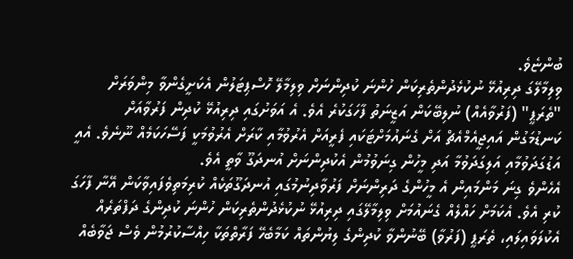ބުންޏެވެ.
ވިލިމާލޭގަ ދިރިއުޅޭ ނުކުޅެދުންތެރިކަން ހުންނަ ކުދިންނަށް ވިލިމާލޭ ހޮސްޕިޓަލުން އެކަށީގެންވާ މިންވަރަށް "ތެރަޕީ" (ފަރުވާއެއް) ނުލިބޭކަން އަޒީނަތު ފާހަގަކުރެ އެވެ. އެ އަވަށުގައި ދިރިއުޅޭ ކުދިން ފަރުވާއަށް ކަނޑުމަގުން އައިޖީއެމްއެޗް އަށް ގެނައުމަށްޓަކައި ފެރީއަށް އެރުވުމާއި ކާރަށް އެރުވުމަކީ ފަސޭހަކަމެއް ނޫނެވެ. އެއީ އަޑުގަދަވުމާއި އަލިގަދަވުމާ އަދި މީހުން ގިނަވުމުން އެކުދިންނަށް އުނދަގޫ ވާތީ އެވެ.
އެހެންވެ ގިނަ މަންމައިން އެ މީހުންގެ ދަރިންނަށް ފަރުވާދިނުމުގައި އުނދަގޫތަކެއް ކުރިމަތިވެފައިވާކަން އޭނާ ފާހަގަ ކުރި އެވެ. އެކަމަށް ހައްލެއް ގެނައުމަށް ވިލިމާލޭގައި ދިރިއުޅޭ ނުކުޅެދުންތެރިކަން ހުންނަ ކުދިންގެ ދަފްތަރެއް އެކުލަވައިލައި، ތެރަޕީ (ފަރުވާ) ބޭނުންވާ ކުދިންގެ ލިޔުންތައް ކަމާބެހޭ ފަރާތްތަކާ ހިއްސާކުރުމުން ވެސް ޖަވާބެއް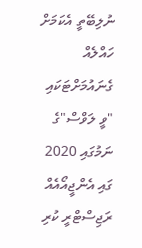ނުލިބޭތީ އެކަމަށް ހައްލެއް ގެނައުމަށްޓަކައި "ވީ ލަވްސް"ގެ ނަމުގައި 2020 ގައި އެންޖީއޯއެއް ރަޖިސްޓްރީ ކުރި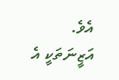އެވެ.
އަޒީނަތަކީ އެ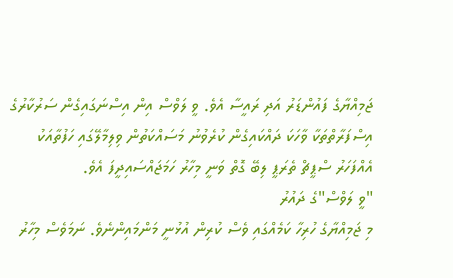ޖަމިއްޔާގެ ފައުންޑަރު އަދި ރައީސާ އެވެ. ވީ ލަވްސް އިން އިސްނަގައިގެން ސަރުކާރުގެ އިސްފަރާތްތަކާ ވާހަކަ ދައްކައިގެން ކުރެވުނު މަސައްކަތުން ވިލިމާލޭގައި ހަފުތާއަކު އެއްފަހަރު ސްޕީޗް ތެރަޕީ ލިބޭ ގޮތް ވަނީ މިހާރު ހަމަޖައްސައިދީފަ އެވެ.
"ވީ ލަވްސް"ގެ ދައުރު
މި ޖަމިއްޔާގެ ހުރިހާ ކަމެއްގައި ވެސް ކުރިން އުޅުނީ މަންމައިންނެވެ. ނަމަވެސް މިހާރު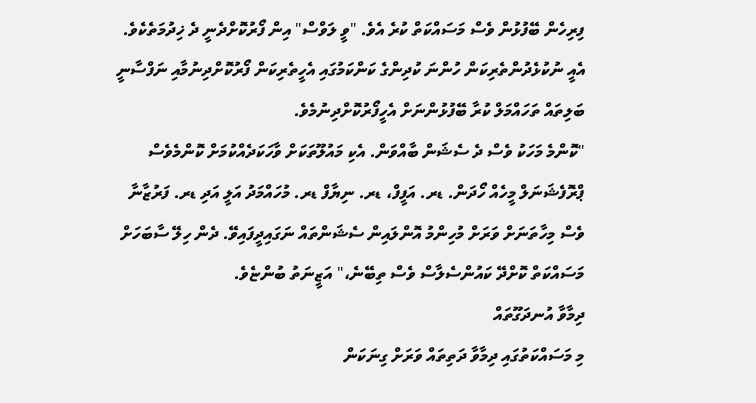ފިރިހެން ބޭފުޅުން ވެސް މަސައްކަތް ކުރެ އެވެ. "ވީ ލަވްސް" އިން ފޯރުކޮށްދެނީ ދެ ޚިދުމަތެކެވެ. އެއީ ނުކުޅެދުންތެރިކަން ހުންނަ ކުދިންގެ ކަންކަމުގައި އެހީތެރިކަން ފޯރުކޮށްދިނުމާއި ނަފްސާނީ ބަލިތައް ތަހައްމަލް ކުރާ ބޭފުޅުންނަށް އެހީފޯރުކޮށްދިނުމެވެ.
"ކޮންމެ މަހަކު ވެސް ދެ ސެޝަން ބާއްވަން. އެކި މައުލޫތަކަށް ވާހަކަދެއްކުމަށް ކޮންމެވެސް ޕްރޮފެޝަނަލް މީހެއް ހޯދަން. ޑރ. އަފީފް، ޑރ. ނިޔާފް ޑރ. މުހައްމަދު އަލީ އަދި ޑރ. ފަރުޒާނާ ވެސް މިހާތަނަށް ވަރަށް މުހިންމު އޮންލައިން ސެޝަންތައް ނަގައިދީފައިވޭ. ދެން ހިލޭ ސާބަހަށް މަސައްކަތް ކޮށްދޭ ކައުންސެލާސް ވެސް ތިބޭނެ،" އަޒީނަތު ބުންޏެވެ.
ދިމާވާ އުނދަގޫތައް
މި މަސައްކަތުގައި ދިމާވާ ދަތިތައް ވަރަށް ގިނަކަން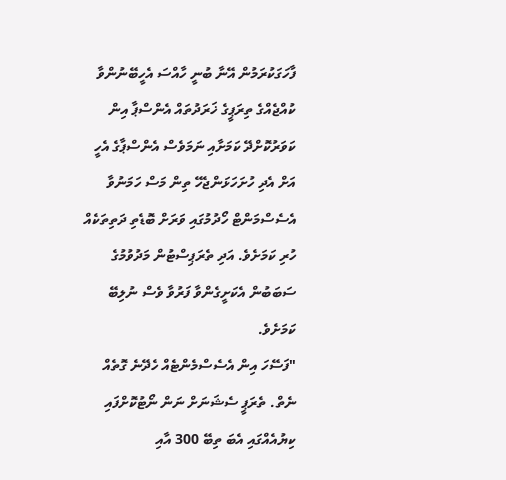ފާހަގަކުރަމުން އޭނާ ބުނީ ހާއްސަ އެހީބޭނުންވާ ކުއްޖެއްގެ ތިރަޕީގެ ޚަރަދުތައް އެންސްޕާ އިން ކަވަރުކޮށްދޭ ކަމަށާއި ނަމަވެސް އެންސްޕާގެ އެހީ އަށް އެދި ހުށަހަޅަންޖެހޭ ތިން މަސް ހަމަނުވާ އެސެސްމަންޓް ހޯދުމުގައި ވަރަށް ބޮޑެތި ދަތިތަކެއް ހުރި ކަމަށެވެ. އަދި ތެރަޕިސްޓުން މަދުވުމުގެ ސަބަބުން އެކަށީގެންވާ ފަރުވާ ވެސް ނުލިބޭ ކަމަށެވެ.
"ފަސޭހަ އިން އެސެސްމެންޓެއް ހެދޭނެ ގޮތެއް ނެތް. ތެރަޕީ ސެޝަނަށް ނަން ނޯޓުކޮށްފައި ކިޔުއެއްގައި އެބަ ތިބޭ 300 އާއި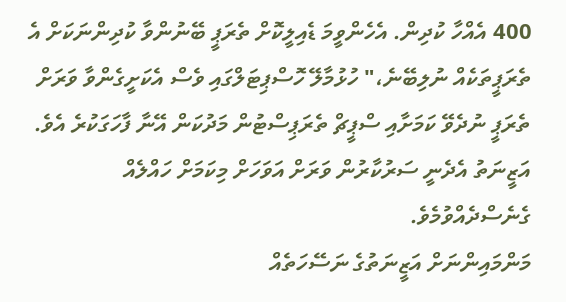400 އެއްހާ ކުދިން. އެހެންވީމަ ޑެއިލީކޮށް ތެރަޕީ ބޭނުންވާ ކުދިންނަކަށް އެ ތެރަޕީތަކެއް ނުލިބޭނެ،" ހުޅުމާލޭ ހޮސްޕިޓަލްގައި ވެސް އެކަށީގެންވާ ވަރަށް ތެރަޕީ ނުދެވޭ ކަމަށާއި ސްޕީޗް ތެރަޕިސްޓުން މަދުކަން އޭނާ ފާހަގަކުރެ އެވެ.
އަޒީނަތު އެދެނީ ސަރުކާރުން ވަރަށް އަވަހަށް މިކަމަށް ހައްލެއް ގެނެސްދެއްވުމެވެ.
މަންމައިންނަށް އަޒީނަތުގެ ނަސޭހަތެއް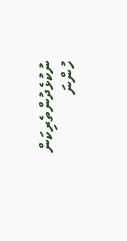ނުކުޅެދުންތެރިކަން ހުންނަ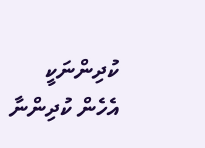ކުދިންނަކީ އެހެން ކުދިންނާ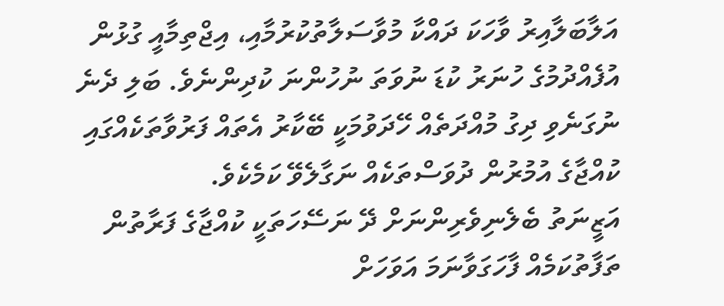އަލާބަލާއިރު ވާހަކަ ދައްކާ މުވާސަލާތުކުރުމާއި، އިޖްތިމާއީ ގުޅުން އުފެއްދުމުގެ ހުނަރު ކުޑަ ނުވަތަ ނުހުންނަ ކުދިންނެވެ. ބަލި ދެނެ ނުގަނެވި ދިގު މުއްދަތެއް ހޭދަވުމަކީ ބޭކާރު އެތައް ފަރުވާތަކެއްގައި ކުއްޖާގެ އުމުރުން ދުވަސްތަކެއް ނަގާލެވޭ ކަމެކެވެ.
އަޒީނަތު ބެލެނިވެރިންނަށް ދޭ ނަސޭހަތަކީ ކުއްޖާގެ ފަރާތުން ތަފާތުކަމެއް ފާހަގަވާނަމަ އަވަހަށް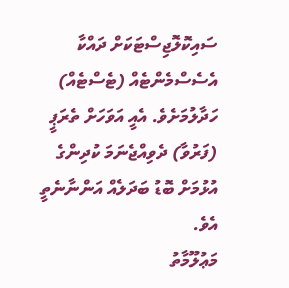ސައިކޮލޮޖިސްޓަކަށް ދައްކާ އެސެސްމެންޓެއް (ޓެސްޓެއް) ހަދާލުމަށެވެ. އެއީ އަވަހަށް ތެރަޕީ (ފަރުވާ) ދެވިއްޖެނަމަ ކުދިންގެ އުޅުމަށް ބޮޑު ބަދަލެއް އަންނާނެތީ އެވެ.
މަޢުލޫމާތު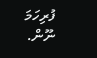ފުރިހަމަ ނޫން.